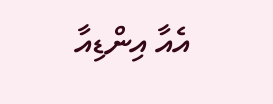އެއާ އިންޑިއާ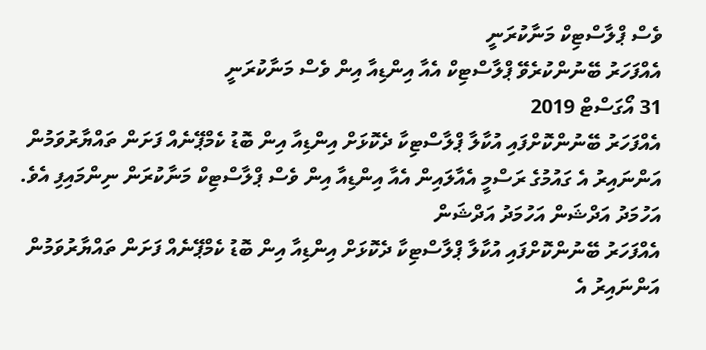ވެސް ޕްލާސްޓިކް މަނާކުރަނީ
އެއްފަހަރު ބޭނުންކުރެވޭ ޕްލާސްޓިކް އެއާ އިންޑިއާ އިން ވެސް މަނާކުރަނީ
31 އޯގަސްޓް 2019
އެއްފަހަރު ބޭނުންކޮށްފައި އުކާލާ ޕްލާސްޓިކާ ދެކޮޅަށް އިންޑިއާ އިން ބޮޑު ކެމްޕޭނެއް ފަށަން ތައްޔާރުވަމުން އަންނައިރު އެ ގައުމުގެ ރަސްމީ އެއާލައިން އެއާ އިންޑިއާ އިން ވެސް ޕްލާސްޓިކް މަނާކުރަން ނިންމައިފި އެވެ.
އަހުމަދު އަދްޝަން އަހުމަދު އަދްޝަން
އެއްފަހަރު ބޭނުންކޮށްފައި އުކާލާ ޕްލާސްޓިކާ ދެކޮޅަށް އިންޑިއާ އިން ބޮޑު ކެމްޕޭނެއް ފަށަން ތައްޔާރުވަމުން އަންނައިރު އެ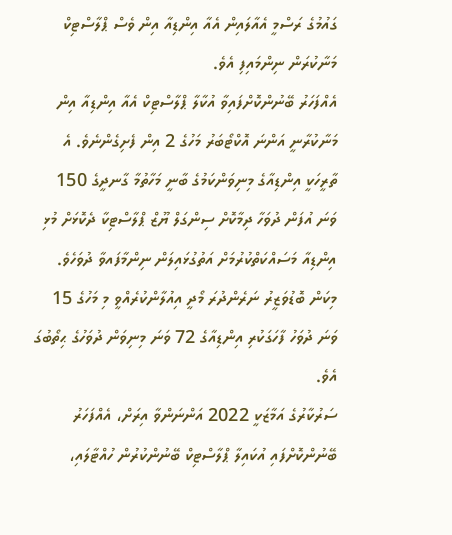ގައުމުގެ ރަސްމީ އެއާލައިން އެއާ އިންޑިއާ އިން ވެސް ޕްލާސްޓިކް މަނާކުރަން ނިންމައިފި އެވެ.
އެއްފަހަރު ބޭނުންކޮށްފައިވާ އުކާލާ ޕްލާސްޓިކް އެއާ އިންޑިއާ އިން މަނާކުރާނީ އަންނަ އޮކްޓޯބަރު މަހުގެ 2 އިން ފެށިގެންނެވެ. އެ ތާރީހަކީ އިންޑިއާގެ މިނިވަންކަމުގެ ބާނީ މަހާތުމާ ގާނދީގެ 150 ވަނަ އުފަން ދުވަހާ ދިމާކޮށް ސިންގަލް ޔޫޒް ޕްލާސްޓިކާ ދެކޮޅަށް މުޅި އިންޑިއާ މަސައްކަތްކުރުމަށް އަތުގުޅައިލަން ނިންމާފައވާ ދުވަހެވެ. މިކަން ބޮޑުވަޒީރު ނަރެންދުރަ މޯދީ އިއުލާންކުރެއްވީ މި މަހުގެ 15 ވަނަ ދުވަހު ފާހަގަކުރި އިންޑިއާގެ 72 ވަނަ މިނިވަން ދުވަހުގެ ޙިތޯބުގަ އެވެ.
ސަރުކާރުގެ އަމާޒަކީ 2022 އަންނަންވާ އިރަށް، އެއްފަހަރު ބޭނުންކޮށްފައި އުކައިލާ ޕްލާސްޓިކް ބޭނުންކުރުން ހުއްޓާލައި،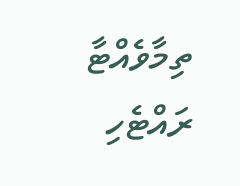ތިމާވެއްޓާ ރައްޓެހި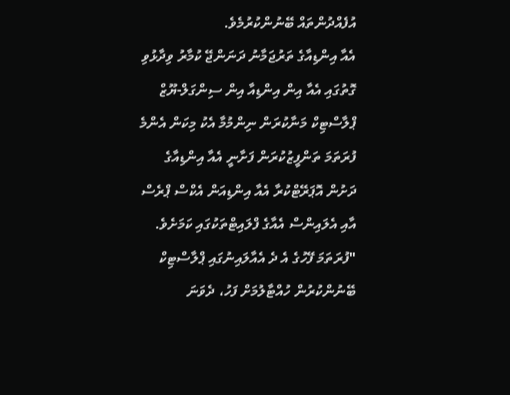އުފެއްދުންތައް ބޭނުންކުރުމެވެ.
އެއާ އިންޑިއާގެ ތަރުޖަމާނު ދަނަންޖޭ ކުމާރު ވިދާޅުވި ގޮތުގައި އެއާ އިން އިންޑިއާ އިން ސިންގަލް-ޔޫޒް ޕްލާސްޓިކް މަނާކުރަން ނިންމުމާ އެކު މިކަން އެންމެ ފުރަތަމަ ތަންފީޒުކުރަން ފަށާނީ އެއާ އިންޑިއާގެ ދަށުން އޮޕަރޭޓްކުރާ އެއާ އިންޑިއަން އެކްސް ޕްރެސް އާއި އެލައިންސް އެއާގެ ފްލައިޓްތަކުގައި ކަމަށެވެ.
"ފުރަތަމަ ފޭހުގެ އެ ދެ އެއާލައިނުގައި ޕްލާސްޓިކް ބޭނުންކުރުން ހުއްޓާލުމަށް ފަހު، ދެވަނަ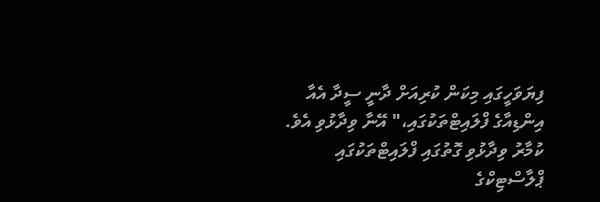ފިޔަވަހީގައި މިކަން ކުރިއަށް ދާނީ ސީދާ އެއާ އިންޑިއާގެ ފްލައިޓްތަކުގައި،" އޭނާ ވިދާޅުވި އެވެ.
ކުމާރު ވިދާޅުވި ގޮތުގައި ފްލައިޓްތަކުގައި ޕްލާސްޓިކްގެ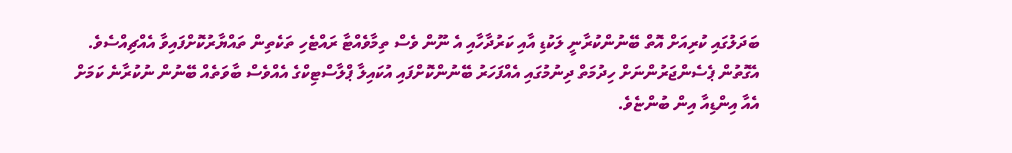ބަދަލުގައި ކުރިއަށް އޮތް ބޭނުންކުރާނީ ލަކުޑި އާއި ކަރުދާހާއި އެ ނޫން ވެސް ތިމާވެއްޓާ ރައްޓެހި ތަކެތިން ތައްޔާރުކޮށްފައިވާ އެއްޗިއްސެވެ.
އެގޮތުން ޕެސެންޖަރުންނަށް ހިދުމަތް ދިނުމުގައި އެއްފަހަރު ބޭނުންކޮށްފައި އުކައިލާ ޕްލާސްޓިކްގެ އެއްވެސް ބާވަތެއް ބޭނުން ނުކުރާނެ ކަމަށް އެއާ އިންޑިއާ އިން ބުންޏެވެ.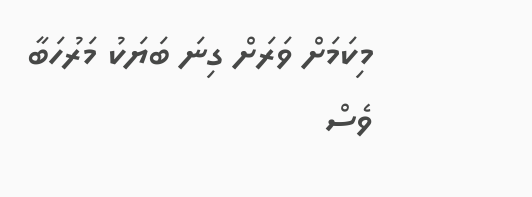މިކަމަށް ވަރަށް ގިނަ ބަޔަކު މަރުހަބާ ވެސް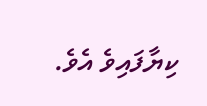ކިޔާފައިވެ އެވެ.